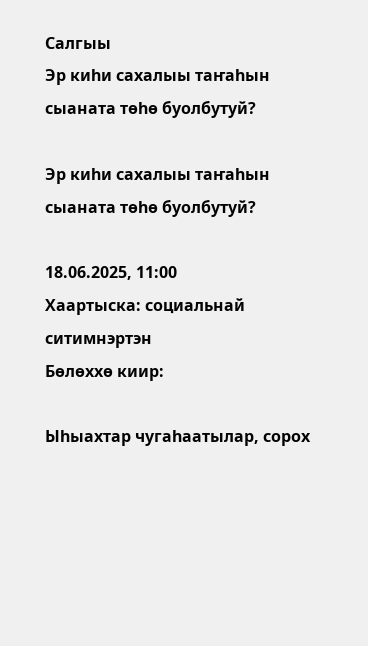Салгыы
Эр киһи сахалыы таҥаһын сыаната төһө буолбутуй?

Эр киһи сахалыы таҥаһын сыаната төһө буолбутуй?

18.06.2025, 11:00
Хаартыска: социальнай ситимнэртэн
Бөлөххө киир:

Ыһыахтар чугаһаатылар, сорох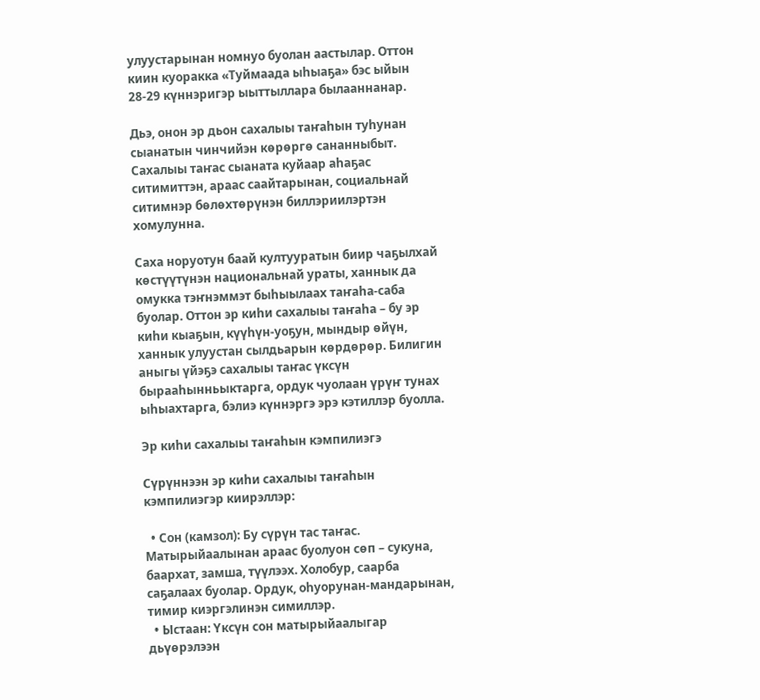улуустарынан номнуо буолан аастылар. Оттон киин куоракка «Туймаада ыһыаҕа» бэс ыйын 28-29 күннэригэр ыыттыллара былааннанар.

Дьэ, онон эр дьон сахалыы таҥаһын туһунан сыанатын чинчийэн көрөргө сананныбыт. Сахалыы таҥас сыаната куйаар аһаҕас ситимиттэн, араас саайтарынан, социальнай ситимнэр бөлөхтөрүнэн биллэриилэртэн хомулунна.

Саха норуотун баай култууратын биир чаҕылхай көстүүтүнэн национальнай ураты, ханнык да омукка тэҥнэммэт быһыылаах таҥаһа-саба буолар. Оттон эр киһи сахалыы таҥаһа – бу эр киһи кыаҕын, күүһүн-уоҕун, мындыр өйүн, ханнык улуустан сылдьарын көрдөрөр. Билигин аныгы үйэҕэ сахалыы таҥас үксүн бырааһынньыктарга, ордук чуолаан үрүҥ тунах ыһыахтарга, бэлиэ күннэргэ эрэ кэтиллэр буолла.

Эр киһи сахалыы таҥаһын кэмпилиэгэ

Сүрүннээн эр киһи сахалыы таҥаһын кэмпилиэгэр киирэллэр:

  • Сон (камзол): Бу сүрүн тас таҥас. Матырыйаалынан араас буолуон сөп – сукуна, баархат, замша, түүлээх. Холобур, саарба саҕалаах буолар. Ордук, оһуорунан-мандарынан, тимир киэргэлинэн симиллэр.
  • Ыстаан: Үксүн сон матырыйаалыгар дьүөрэлээн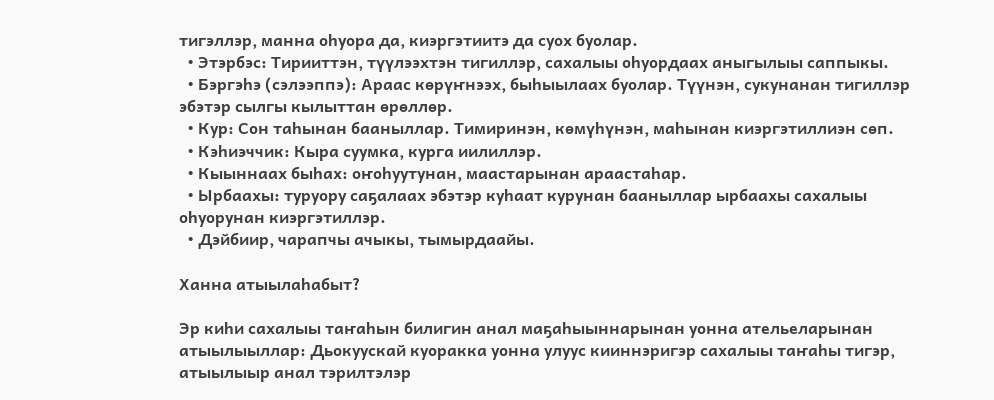тигэллэр, манна оһуора да, киэргэтиитэ да суох буолар.
  • Этэрбэс: Тирииттэн, түүлээхтэн тигиллэр, сахалыы оһуордаах аныгылыы саппыкы.
  • Бэргэһэ (сэлээппэ): Араас көрүҥнээх, быһыылаах буолар. Түүнэн, сукунанан тигиллэр эбэтэр сылгы кылыттан өрөллөр.
  • Кур: Сон таһынан бааныллар. Тимиринэн, көмүһүнэн, маһынан киэргэтиллиэн сөп.
  • Кэһиэччик: Кыра суумка, курга иилиллэр.
  • Кыыннаах быһах: оҥоһуутунан, маастарынан араастаһар.
  • Ырбаахы: туруору саҕалаах эбэтэр куһаат курунан бааныллар ырбаахы сахалыы оһуорунан киэргэтиллэр.
  • Дэйбиир, чарапчы ачыкы, тымырдаайы.

Ханна атыылаһабыт?

Эр киһи сахалыы таҥаһын билигин анал маҕаһыыннарынан уонна ательеларынан атыылыыллар: Дьокуускай куоракка уонна улуус кииннэригэр сахалыы таҥаһы тигэр, атыылыыр анал тэрилтэлэр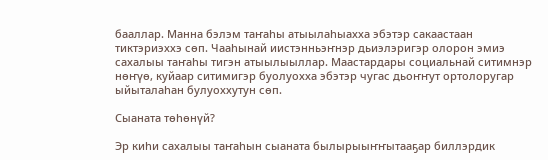бааллар. Манна бэлэм таҥаһы атыылаһыахха эбэтэр сакаастаан тиктэриэххэ сөп. Чааһынай иистэнньэҥнэр дьиэлэригэр олорон эмиэ сахалыы таҥаһы тигэн атыылыыллар. Маастардары социальнай ситимнэр нөҥүө, куйаар ситимигэр буолуохха эбэтэр чугас дьоҥҥут ортолоругар ыйыталаһан булуоххутун сөп.

Сыаната төһөнүй?

Эр киһи сахалыы таҥаһын сыаната былырыыҥҥытааҕар биллэрдик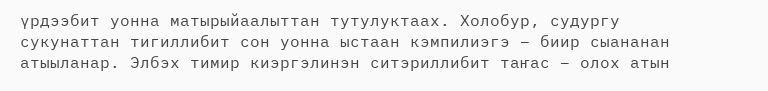үрдээбит уонна матырыйаалыттан тутулуктаах. Холобур, судургу сукунаттан тигиллибит сон уонна ыстаан кэмпилиэгэ – биир сыананан атыыланар. Элбэх тимир киэргэлинэн ситэриллибит таҥас – олох атын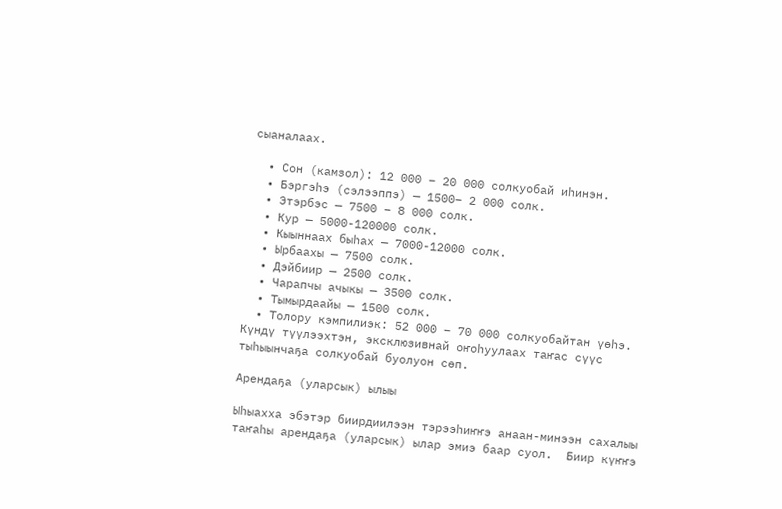сыаналаах.

  • Сон (камзол): 12 000 – 20 000 солкуобай иһинэн.
  • Бэргэһэ (сэлээппэ) — 1500– 2 000 солк.
  • Этэрбэс — 7500 – 8 000 солк.
  • Кур — 5000-120000 солк.
  • Кыыннаах быһах — 7000-12000 солк.
  • Ырбаахы — 7500 солк.
  • Дэйбиир — 2500 солк.
  • Чарапчы ачыкы — 3500 солк.
  • Тымырдаайы — 1500 солк.
  • Толору кэмпилиэк: 52 000 – 70 000 солкуобайтан үөһэ. Күндү түүлээхтэн, эксклюзивнай оҥоһуулаах таҥас сүүс тыһыынчаҕа солкуобай буолуон сөп.

Арендаҕа (уларсык) ылыы

Ыһыахха эбэтэр биирдиилээн тэрээһиҥҥэ анаан-минээн сахалыы таҥаһы арендаҕа (уларсык) ылар эмиэ баар суол.  Биир күҥҥэ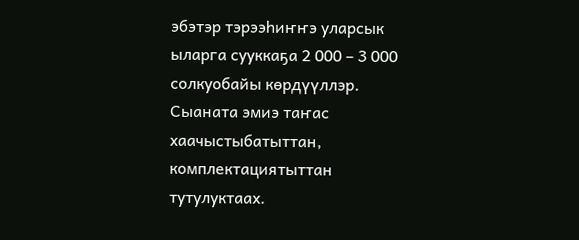эбэтэр тэрээһиҥҥэ уларсык ыларга сууккаҕа 2 000 – 3 000 солкуобайы көрдүүллэр. Сыаната эмиэ таҥас хаачыстыбатыттан, комплектациятыттан тутулуктаах.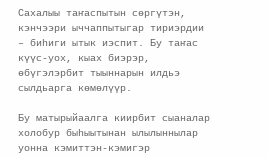Сахалыы таҥаспытын сөргүтэн, кэнчээри ыччаппытыгар тириэрдии – биһиги ытык иэспит. Бу таҥас күүс-уох, кыах биэрэр, өбүгэлэрбит тыыннарын илдьэ сылдьарга көмөлүүр.

Бу матырыйаалга киирбит сыаналар холобур быһыытынан ылылыннылар уонна кэмиттэн-кэмигэр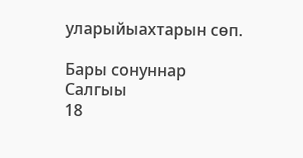уларыйыахтарын сөп.

Бары сонуннар
Салгыы
18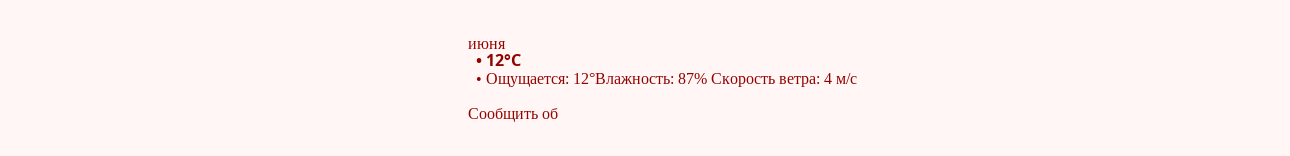июня
  • 12°C
  • Ощущается: 12°Влажность: 87% Скорость ветра: 4 м/с

Сообщить об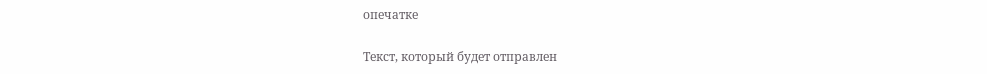опечатке

Текст, который будет отправлен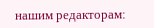нашим редакторам: